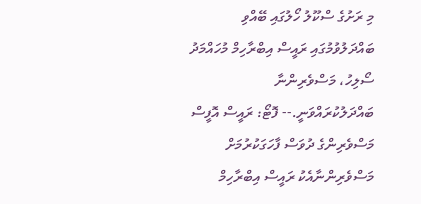މި ރަށުގެ ސްކޫލު ހޯލުގައި ބޭއްވި ބައްދަލުވުމުގައި ރައީސް އިބްރާހިމް މުހައްމަދު ސޯލިހު، މަސްވެރިންނާ ބައްދަލުކުރައްވަނީ.-- ފޮޓޯ: ރައީސް އޮފީސް
މަސްވެރިންގެ ދުވަސް ފާހަގަކުރުމަށް މަސްވެރިންނާއެކު ރައީސް އިބްރާހިމް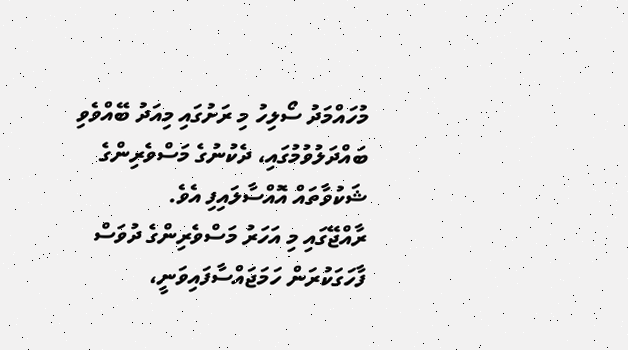މުހައްމަދު ސޯލިހު މި ރަށުގައި މިއަދު ބޭއްވެވި ބައްދަލުވުމުގައި، ދެކުނުގެ މަސްވެރިންގެ ޝަކުވާތައް އޮއްސާލައިފި އެވެ.
ރާއްޖޭގައި މި އަހަރު މަސްވެރިންގެ ދުވަސް ފާހަގަކުރަން ހަމަޖައްސާފައިވަނީ،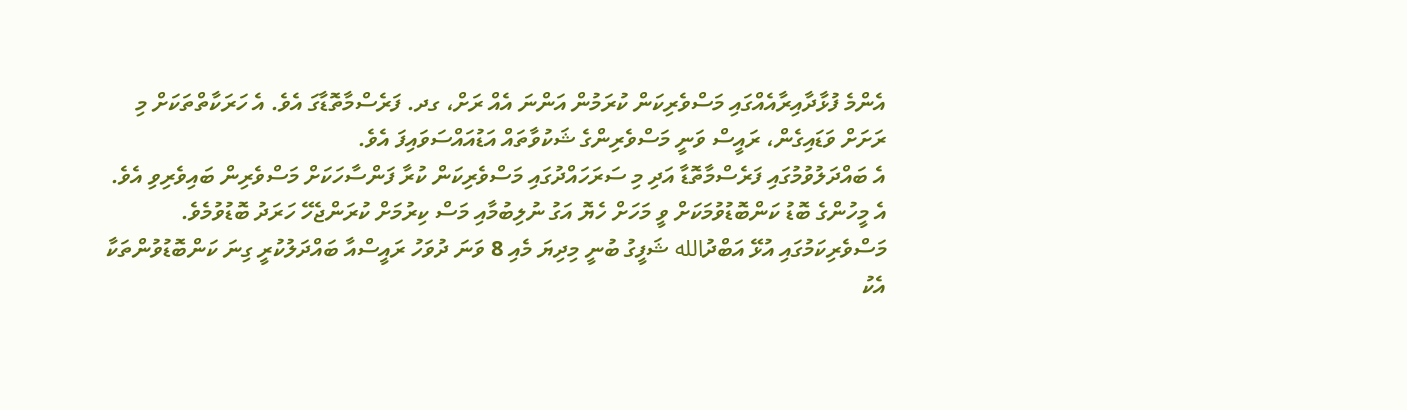އެންމެ ފުޅާދާއިރާއެއްގައި މަސްވެރިކަން ކުރަމުން އަންނަ އެއް ރަށް، ގދ. ފަރެސްމާތޮޑާގަ އެވެ. އެ ހަރަކާތްތަކަށް މި ރަށަށް ވަޑައިގެން، ރައީސް ވަނީ މަސްވެރިންގެ ޝަކުވާތައް އަޑުއައްސަވައިފަ އެވެ.
އެ ބައްދަލުވުމުގައި ފަރެސްމާތޮޑާ އަދި މި ސަރަހައްދުގައި މަސްވެރިކަން ކުރާ ފަންސާހަކަށް މަސްވެރިން ބައިވެރިވި އެވެ.
އެ މީހުންގެ ބޮޑު ކަންބޮޑުވުމަކަށް ވީ މަހަށް ހެޔޮ އަގު ނުލިބުމާއި މަސް ކިރުމަށް ކުރަންޖެހޭ ހަރަދު ބޮޑުވުމެވެ.
މަސްވެރިކަމުގައި އުޅޭ އަބްދުالله ޝަފީގު ބުނީ މިދިޔަ މެއި 8 ވަނަ ދުވަހު ރައީސްއާ ބައްދަލުކުރީ ގިނަ ކަންބޮޑުވުންތަކާ އެކު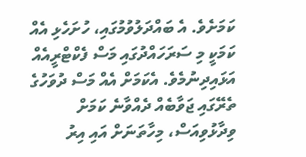ކަމަށެވެ. އެ ބައްދަލުވުމުގައި، ހުށަހެޅި އެއް ކަމަކީ މި ސަރަހައްދުގައި މަސް ފެކްޓްރީއެއް އަޅައިދިނުމެވެ. އެކަމަށް އެއް މަސް ދުވަހުގެ ތެރޭގައި ޖަވާބެއް ދެއްވާނެ ކަމަށް ވިދާޅުވިއަސް، މިހާތަނަށް އައި އިރު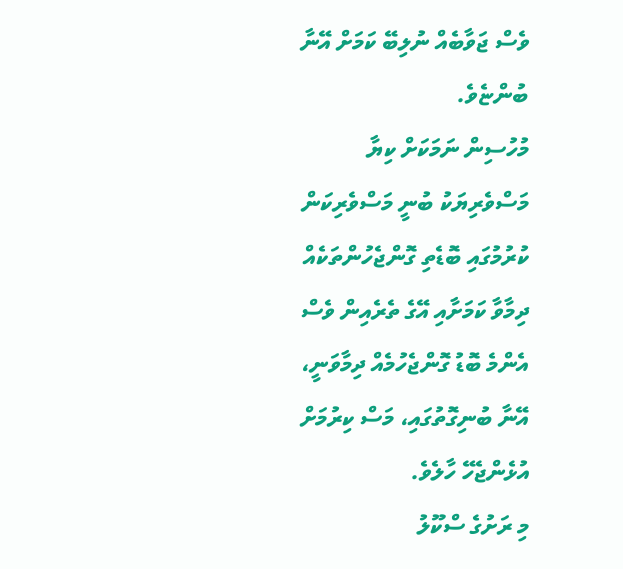ވެސް ޖަވާބެއް ނުލިބޭ ކަމަށް އޭނާ ބުންޏެވެ.
މުހުސިން ނަމަކަށް ކިޔާ މަސްވެރިޔަކު ބުނީ މަސްވެރިކަން ކުރުމުގައި ބޮޑެތި ގޮންޖެހުންތަކެއް ދިމާވާ ކަމަށާއި އޭގެ ތެރެއިން ވެސް އެންމެ ބޮޑު ގޮންޖެހުމެއް ދިމާވަނީ، އޭނާ ބުނިގޮތުގައި، މަސް ކިރުމަށް އުޅެންޖެހޭ ހާލެވެ.
މި ރަށުގެ ސްކޫލު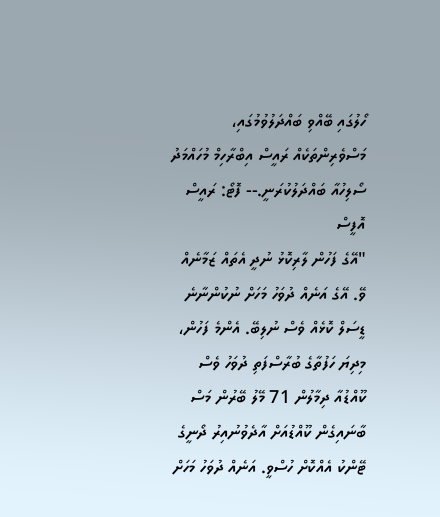ހޯލުގައި ބޭއްވި ބައްދަލުވުމުގައި، މަސްވެރިންތަކެއް ރައީސް އިބްރާހިމް މުހައްމަދު ސޯލިހުއާ ބައްދަލުކުރަނީ.-- ފޮޓޯ: ރައީސް އޮފީސް
"އޭގެ ފަހުން ލާރިކޮޅު ނުދީ އެތައް ޒަމާނެއް ވޭ. އޭގެ އަނެއް ދުވަހު މަހަށް ނުކުންނާނެ ޑީސަލް ކޮޅެއް ވެސް ނުލިބޭ. އެންމެ ފަހުން، މިދިޔަ ހަފުތާގެ ބުރާސްފަތި ދުވަހު ވެސް ކޫއްޑުއާ ދިމާލުން 71 މޭލު ބޭރުން މަސް ބާނައިގެން ކޫއްޑުއަށް އާދެވުނުއިރު ދޯނީގެ ޓޭންކު އެއްކޮށް ހުސްވީ. އަނެއް ދުވަހު މަހަށް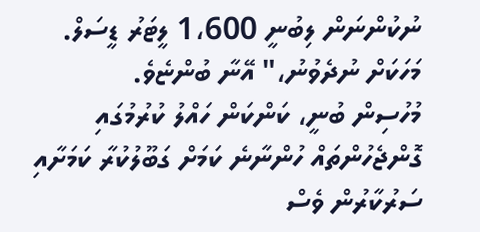ނުކުންނަން ލިބުނީ 1،600 ލީޓަރު ޑީސަލް. މަހަކަށް ނުދެވުނު،" އޭނާ ބުންޏެވެ.
މުހުސިން ބުނީ، ކަންކަން ހައްލު ކުރުމުގައި ގޮންޖެހުންތައް ހުންނާނެ ކަމަށް ގަބޫލުކުރާ ކަމަށާއި ސަރުކާރުން ވެސް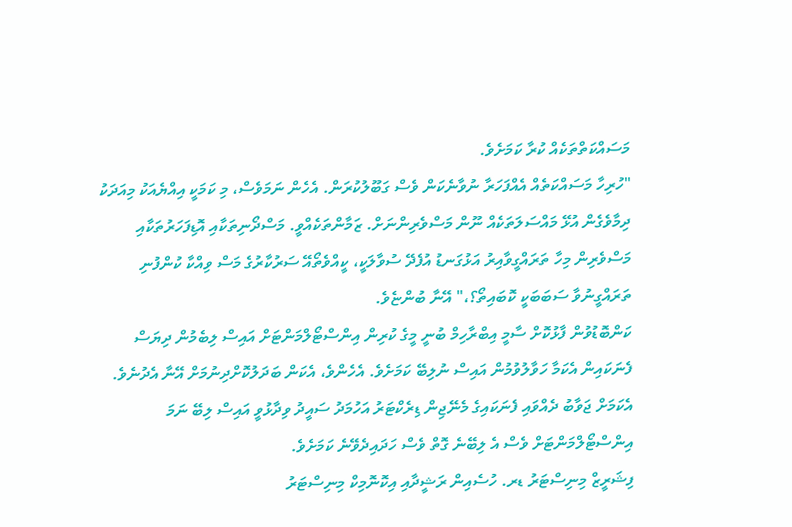މަސައްކަތްތަކެއް ކުރާ ކަމަށެވެ.
"ހުރިހާ މަސައްކަތެއް އެއްފަހަރާ ނުވާނެކަން ވެސް ގަބޫލުކުރަން. އެހެން ނަމަވެސް، މި ކަމަކީ އިއްޔެއަކު މިއަދަކު ދިމާވެގެން އުޅޭ މައްސަލަތަކެއް ނޫން މަސްވެރިންނަށް. ޒަމާންތަކެއްވީ. މަސްދޯނިތަކާއި އޮޑިފަހަރުތަކާއި މަސްވެރިން މިހާ ތަރައްގީވާއިރު އަޅުގަނޑު އުފެދޭ ސުވާލަކީ، ކީއްވެތޯއޭ ސަރުކާރުގެ މަސް ވިއްކާ ކުންފުނި ތަރައްގީނުވާ ސަބަބަކީ ކޮބައިތޯ؟،" އޭނާ ބުންޏެވެ.
ކަންބޮޑުވުން ފާޅުކޮށް ސާމީ އިބްރާހިމް ބުނީ މީގެ ކުރިން އިންސްޓޯލްމަންޓަށް އައިސް ލިބެމުން ދިޔަސް ފެނަކައިން އެކަމާ ހަވާލުވުމުން އައިސް ނުލިބޭ ކަމަށެވެ. އެހެންވެ، އެކަން ބަދަލުކޮށްދިނުމަށް އޭނާ އެދުނެވެ. އެކަމަށް ޖަވާބު ދެއްވައި ފެނަކައިގެ މެނޭޖިން ޑިރެކްޓަރު އަހުމަދު ސައީދު ވިދާޅުވީ އައިސް ލިބޭ ނަމަ އިންސްޓޯލްމަންޓަށް ވެސް އެ ލިބޭނެ ގޮތް ވެސް ހަދައިދެވޭނެ ކަމަށެވެ.
ފިޝަރީޒް މިނިސްޓަރު ޑރ. ހުސެއިން ރަޝީދާއި އިކޮނޮމިކް މިނިސްޓަރު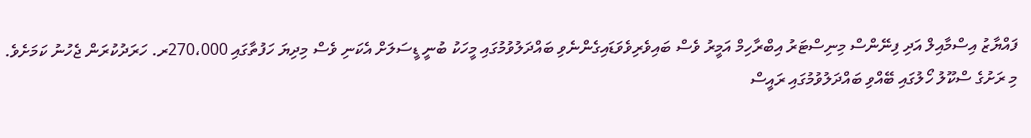ފައްޔާޒު އިސްމާއިލް އަދި ފިނޭންސް މިނިސްޓަރު އިބްރާހިމް އަމީރު ވެސް ބައިވެރިވެވަޑައިގެންނެވި ބައްދަލުވުމުގައި މީހަކު ބުނީ ޑީސަލަށް އެކަނި ވެސް މިދިޔަ ހަފުތާގައި 270،000ރ. ހަރަދުކުރަން ޖެހުނު ކަމަށެވެ.
މި ރަށުގެ ސްކޫލު ހޯލުގައި ބޭއްވި ބައްދަލުވުމުގައި ރައީސް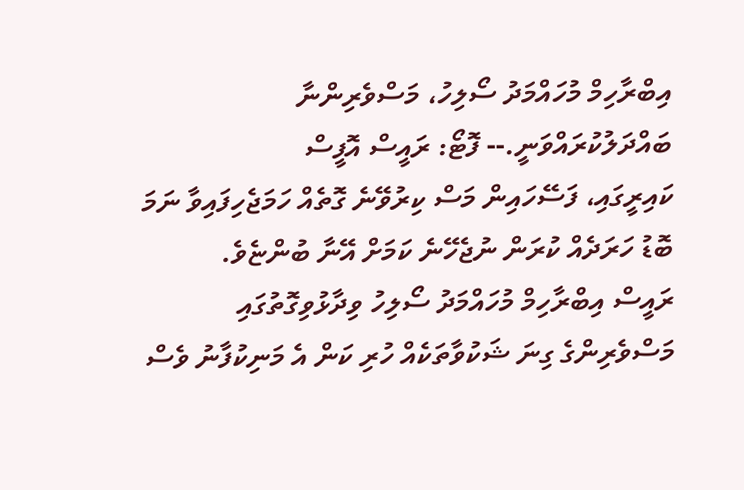އިބްރާހިމް މުހައްމަދު ސޯލިހު، މަސްވެރިންނާ ބައްދަލުކުރައްވަނީ.-- ފޮޓޯ: ރައީސް އޮފީސް
ކައިރީގައި، ފަސޭހައިން މަސް ކިރުވޭނެ ގޮތެއް ހަމަޖެހިފައިވާ ނަމަ ބޮޑު ހަރަދެއް ކުރަން ނުޖެހޭނެ ކަމަށް އޭނާ ބުންޏެވެ.
ރައީސް އިބްރާހިމް މުހައްމަދު ސޯލިހު ވިދާޅުވިގޮތުގައި މަސްވެރިންގެ ގިނަ ޝަކުވާތަކެއް ހުރި ކަން އެ މަނިކުފާނު ވެސް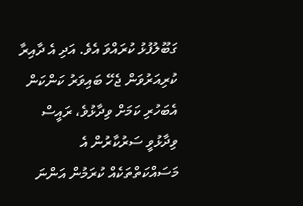ގަބޫލުފުޅު ކުރައްވަ އެވެ. އަދި އެ ދާއިރާ ކުރިއަރުވަން ޖެހޭ ބައިވަރު ކަންކަން އެބަހުރި ކަމަށް ވިދާޅުވެ، ރައީސް ވިދާޅުވީ ސަރުކާރުން އެ މަސައްކަތްތަކެއް ކުރަމުން އަންނަ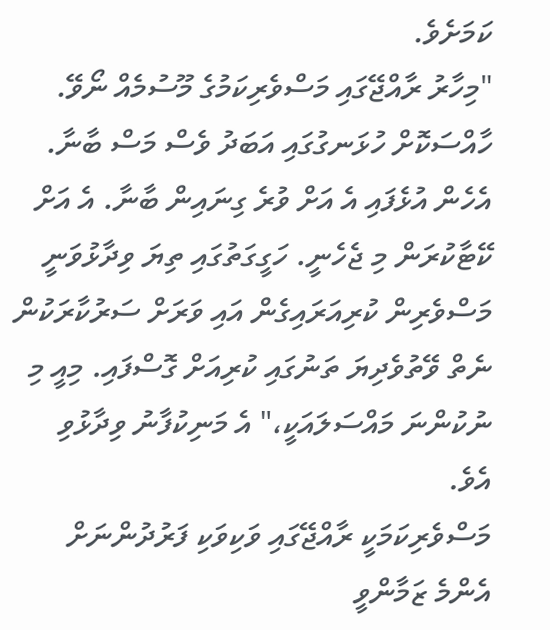ކަމަށެވެ.
"މިހާރު ރާއްޖޭގައި މަސްވެރިކަމުގެ މޫސުމެއް ނޯވޭ. ހާއްސަކޮށް ހުޅަނގުގައި އަބަދު ވެސް މަސް ބާނާ. އެހެން އުޅެފައި އެ އަށް ވުރެ ގިނައިން ބާނާ. އެ އަށް ކޭޓާކުރަން މި ޖެހެނީ. ހަގީގަތުގައި ތިޔަ ވިދާޅުވަނީ މަސްވެރިން ކުރިއަރައިގެން އައި ވަރަށް ސަރުކާރަކުން ނެތް ވޭތުވެދިޔަ ތަނުގައި ކުރިއަށް ގޮސްފައި. މިއީ މި ނުކުންނަ މައްސަލައަކީ،" އެ މަނިކުފާނު ވިދާޅުވި އެވެ.
މަސްވެރިކަމަކީ ރާއްޖޭގައި ވަކިވަކި ފަރުދުންނަށް އެންމެ ޒަމާންވީ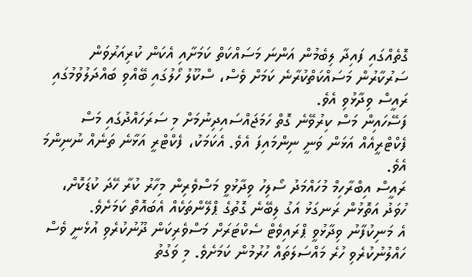ގޮތެއްގައި ފައިދާ ލިބެމުން އަންނަ މަސައްކަތް ކަމަށާއި އެކަން ކުރިއަރުވަން ސަރުކާރުން މަސައްކަތްކުރާނެ ކަމަށް ވެސް، ސްކޫލު ހޯލުގައި ބޭއްވި ބައްދަލުވުމުގައި ރައީސް ވިދާޅުވި އެވެ.
ފަސޭހައިން މަސް ކިރުވޭނެ ގޮތް ހަމަޖައްސައިދިނުމަށް މި ސަރަހައްދުގައި މަސް ފެކްޓްރީއެއް އަޅަން ވަނީ ނިންމައިފަ އެވެ. އެކަމަކު، ފެކްޓްރީ އަޅާނެ ތަނެއް ނުނިންމަ އެވެ.
ރައީސް އިބްރާހިމް މުހައްމަދު ސޯލިހު ވިދާޅުވީ މަސްވެރިން މިހާރު ކުރާ ހޭދަ ކުޑަކޮށް، ހުވަދު އަތޮޅުން ރަނގަޅު އަގު ލިބޭނެ ގޮތުގެ ޕްލޭންތަކެއް އެބައޮތް ކަމަށެވެ.
އެ މަނިކުފާނު ވިދާޅުވީ ޕްރައިވެޓް ސެކްޓަރަށް މަސްވެރިކަން ދޫނުކުރެވި އުޅެނީ ވެސް ހައްލުނުކުރެވި ހުރެ މައްސަލަތައް ހުރުމުން ކަމަށެވެ. މި ވަގުތު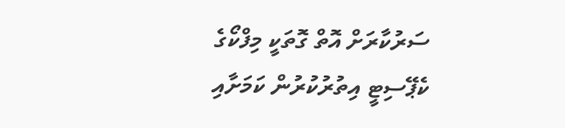ސަރުކާރަށް އޮތް ގޮތަކީ މިފްކޯގެ ކެޕޭސިޓީ އިތުރުކުރުން ކަމަށާއި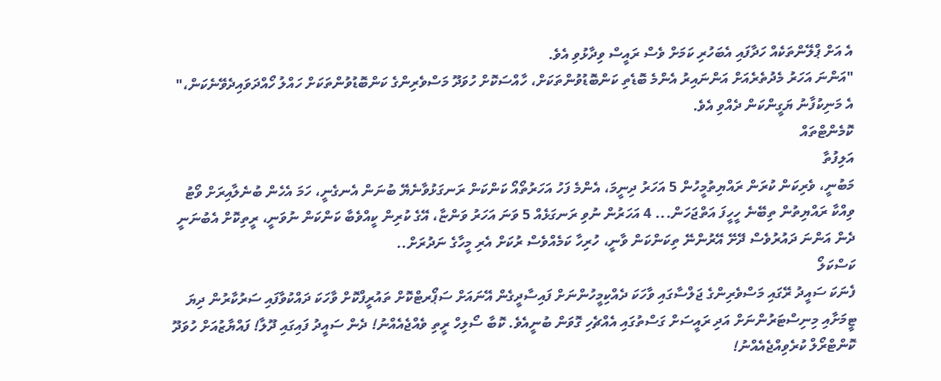އެ އަށް ޕްލޭންތަކެއް ހަދާފައި އެބަހުރި ކަމަށް ވެސް ރައީސް ވިދާޅުވި އެވެ.
"އަންނަ އަހަރު މެދުތެރެއަށް އަންނައިރު އެންމެ ބޮޑެތި ކަންބޮޑުވުންތަކަށް، ހާއްސަކޮށް ހުވަދޫ މަސްވެރިންގެ ކަންބޮޑުވުންތަކަށް ހައްލު ހޯއްދަވައިދެވޭނެކަން،" އެ މަނިކުފާނު ޔަގީންކަން ދެއްވި އެވެ.
ކޮމެންޓްތައް
އަލިފުތާ
މަބުނީ، ވެރިކަން ކުރަން ރައްޔިތުމީހުން 5 އަހަރު ދިނީމަ، އެންމެ ފަހު އަހަރުތޯއޯ ކަންކަން ރަނގަޅުވާނެޔޭ ބުނަން އެނގެނީ، ހަމަ އެހެން ބުނެލާއިރަށް ވޯޓު ވިއްކާ ރައްޔިތުން ތިބޭނެ ހީހީފަ އަތްޖަހަން... 4 އަހަރުން ނުވި ރަނގަޅެއް 5 ވަނަ އަހަރު ވަންޏާ، އޭގެ ކުރިން ކީއްވެބާ ކަންކަން ނުވަނީ، ރީތިކޮށް އެބުނަނީ ދެން އަންނަ ދައުރުވެސް ދޭށޭ އޭރުންނޭ ތިކަންކަން ވާނީ، ހުރިހާ ކަމެއްވެސް ރުކަށް އެރި މީހާގެ ނަދުރަށް..
ކަސްކަލޯ
ފެނަކަ ސައީދު ރޭގައި މަސްވެރިންގެ ޖަލްސާގައި ވާހަކަ ދެއްކިމީހުންނަށް ފައިސާދީގެން އޭނައަށް ސަޕޯރޓްކޮށް ތައުރީފްކޮށް ވާހަކަ ދައްކުވާފައި ސަރުކާރުން ދިޔަ ޓީމަށާއި މިނިސްޓަރުންނަށް އަދި ރައީސަށް ގަސްތުގައި އެއްޗެހި ގޮވަން ބުނީއެވެ. ކޮބާ ސޯލިހް ރީތި ވެއްޖެއެއްނު! ދެން ސައީދު ފައިގައި ދޫލާ! ފައްޔާޒުއަށް ހުވަދޫ ކޮންޓްރޯލް ކުރެވިއްޖެއެއްނު!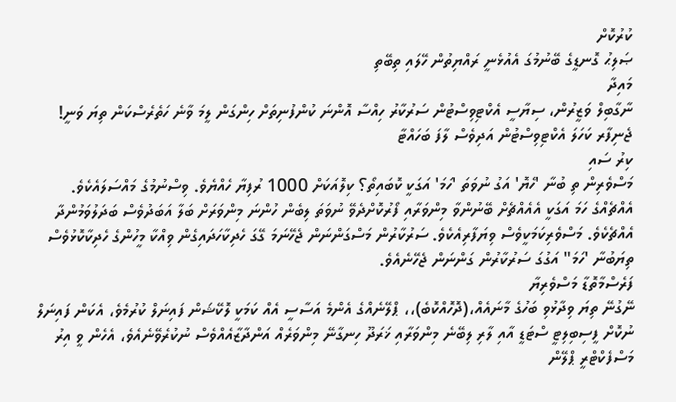ކުރުކޮށް
ޞަލިޙު ގޮނޑީގެ ބޭނުމުގަ އެއުޅެނީ ރައްޔިތުން ހޭލައި ތިބޭތި
މައިދާ
ނާގާބިލް ވަޒީރުން، ސިޔާސީ އެކްޓިވިސްޓުން ސަރުކާރު ހިއްސާ އޮންނަ ކުންފުނިތަށް ހިންގަން ލީމަ ވާނެ ހަތެރެސްކަން ތިޔަ ވަނީ! ޖެނިފާރ ކަހަލަ އެކްޓިވިސްޓުން އަދިވެސް ލާފަ ބަހައްޓާ
ކިރު ސައި
މަސްވެރިން ތި ބުނާ 'ހެޔޮ' އަގު ނުވަތަ 'ހަމަ' އަގަކީ ކޮބައިތޯ؟ ކިލޮއަކަށް 1000 ރުފިޔާ ހެއްޔެވެ. ވިސްނުމުގެ މައްސަލައެކެވެ. އެއްޗެއްގެ ހަމަ އަގަކީ އެއެއްޗެށް ބޭނުންވާ މިންވަރާއި ފޯރުކޮށްދެވޭ ނުވަތަ ލިބެން ހުންނަ މިންވަރަށް ބަލާ އަބަދުވެސް ބަދަލުވަމުންދާ އެއްޗެކެވެ. މަސްވެރިކަމަކީވެސް ވިޔަފާރިއެކެވެ. ސަރުކާރުން މަސްގަންނަން ޖެހޭނަމަ ގޭގަ ހެދިކާހަދައިގެން ވިއްކާ މީހުންގެ ހެދިކާކޮޅުވެސް ތިޔަބުނާ 'ހަމަ" އަގުގަ ސަރުކާރުން ގަންނަން ޖެހޭނެއެވެ.
ފަރެސްމާތޮޑާ މަސްވެރިޔާ
ނޭގުނޭ ތިޔަ ވިދާޅުވި ބަހުގެ މާނައެއް،(ދޮހޮއްކޮބެ)،، ޕްލޭނެއްގެ އެންމެ އަސާސީ އެއް ކަމަކީ ލޮކޭޝަން ފައިނަލް ކުރުމެވެ، އެކަން ފައިނަލް ނުކޮށް ފީސިބިލިޓީ ސްޓަޑީ އާއި ލާރި ލިބޭނެ މިންވަރާއި ޚަރަދޫ ހިނގާނޭ މިންވަރެއް އަންދާޒާއެއްވެސް ނުކުރެވޭނެއެވެ، އެހެން ވީ އިރު މަސްފެކްޓްރީ ޕްލޭން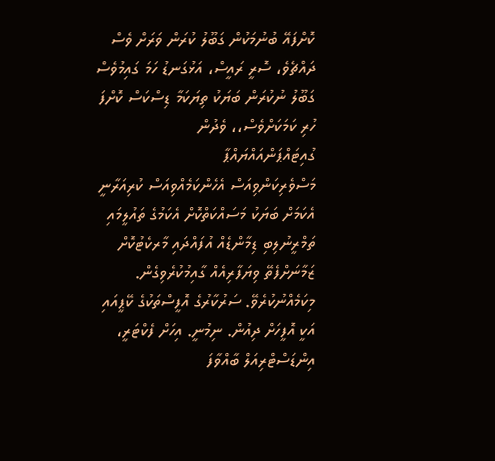ކޮށްފައޭ ބުނުމަކުން ގަބޫލު ކުރަން ވަރަށް ވެސް ދައްޗެވެ، ސޮރީ ރައީސް، އަޅުގަނޑު ހަމަ ގައިމުވެސް ގަބޫލު ނުކުރަން ބަޔަކު ތިޔަކަމާ ޑިސްކަސް ކޮށްފަ ހުރި ކަމަކަށްވެސް،، ވެދުން
ގުއިޓައްޕަންއައްޔައްޕާ
މަސްވެރިކަންވިއަސް އެހެންކަމެއްވިއަސް ކުރިއަރާނީ އެކަމަށް ބަޔަކު މަސައްކަތްކޮށް އެކަމުގެ ތައުލީމައި ތަމްރީނުލިބި ޑިމާންޑެއް އުފައްދައި މާރކެޓުކޮށް ޒަމާނަށްފެތޭ ވިޔަފާރިއެއް ގާއިމުކުރެވިގެން. މިކަމެއްނުކުރެވޭ. ސަރުކާރުގެ އޮފީސްތަކުގެ ކޭޕީއައި އަކީ އޮފީހަށް ދިއުން. ނިމުނީ. އިހަށް ފެކްޓަރީ، އިންޑަސްޓްރިއަލް ބާއްވާފަ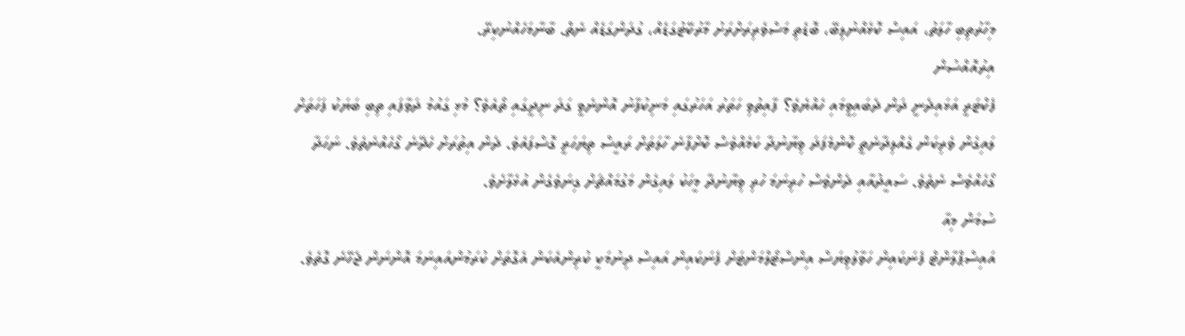މިހާރުތިބި ހާލަތު، އައިސް ކޮޅެއްނުލިބޭ، ބޮޑެތި މަސްވެރިރަށްރަށު މާރުކޭޓުގަޑެއް، ގުދަންގަޑެއް ނެތް. ބާނާމަހެއްނުކިރޭ.
އިރުއޮއްސުން
ފެކްޓަރީ އަޅައިދެނީ ދަން ދެބައިވީމައި ހެއްޔެވެ؟ ފާއިތުވި ހަތަރު އަހަރުގައި މަނިކުފާނު އޮންނެވީ ގަދަ ނިދީގައި ތޯއެވެ؟ މުޅި ގައުމު ދަވާފައި ތިބި ބަޔަކު ފަހަތަށް ލައިގެން ވެރިކަން ގެއްލިދާނެތީ ކޮންމެފަދަ ވިޔާނުދާ ކަމެއްވެސް ކޮށްފާނެ ހާލަތަށް ރައީސް ތިޔަހަރީ ގޮސްފައެވެ. ދެން އިތުރަށް ހެދޭނެ ގޯހެއްނެތެވެ. ނަހަދާ ގޯހެއްވެސް ނެތެވެ. ސައީދުއާއި ދެންވެސް ހުރިނަމަ ހުރި ވިޔާނުދާ މީހަކު ލައިގެން މަގުމައްޗަށް ގިނަވެގެން އުޅެލާށެވެ.
ސުމަން މިއާ
އައިސްޕްލާންޓް ފެނަކައިން ހަވާލުވިޔަސް އިންސްޓޯލްމަންޓަށް ފެނަކައިން އައިސް ދިނުމަކީ ކުރިންއެކަން އެގޮތަށް ކުރަމުންއައިނަމަ އޮންނަން ޖެހޭނެ ގޮތެވެ.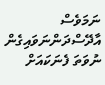ނަމަވެސް އާދޭސްދަންނަވައިގެން ނުވަތަ ފެނަކައަށް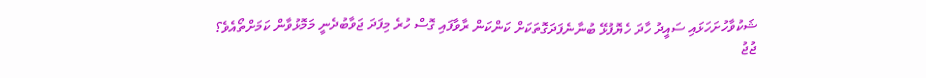ޝަކުވާހުށަހަޅައި ސައީދު ހާދަ ހެޔޮފުޅޭ ބުނާނެފަދަގޮތަކަށް ކަންކަން ރާވާފައި ގޮސް ހުރެ މިފަދަ ޖަވާބުދެނީ މަމޮޅުވާން ކަމަށްތޯއެވެ؟
ޖުޖު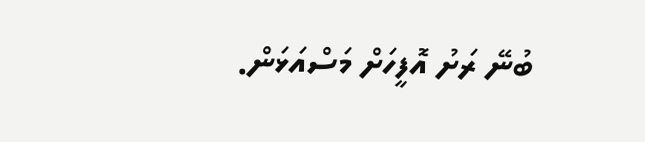ބުނޭ ރަށު އޮފީހަށް މަސްއަޅަން.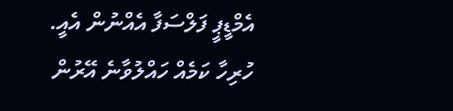އެމްޑީޕީ ފަލްސަފާ އެއްނުން އެއީ. ހުރިހާ ކަމެއް ހައްލުވާނެ އޭރުން